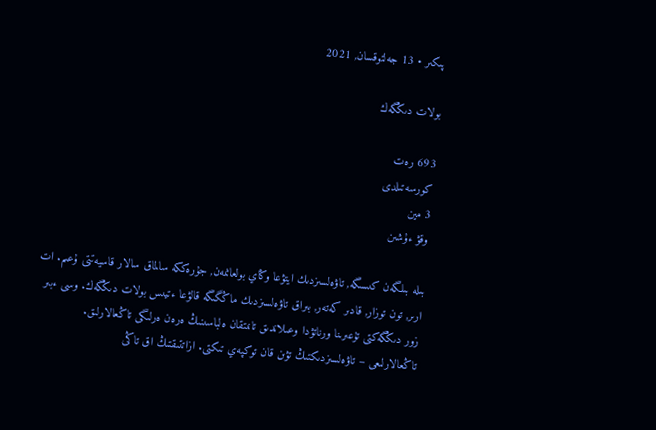پىكىر • 13 جەلتوقسان, 2021

بولات دىڭگەك

693 رەت
كورسەتىلدى
3 مين
وقۋ ءۇشىن

بىلە بىلگەن كىسىگە, تاۋەلسىزدىك ايتۋعا وڭاي بولعانمەن, جۇرەككە سالماق سالار قاسيەتتى ۇعىم. ات ارىر, تون توزار, قادىر كەتەر, بىراق تاۋەلسىزدىك ماڭگىگە قالۋعا ءتيىس بولات دىڭگەك. وسى ءبىر زور دىڭگەكتى تۇعىرىنا ورناتۋدا وعىلاندىق تانىتقان ەلباسىنىڭ ەرەن ەرلىگى تاڭعالارلىق. تاڭعالارلىعى – تاۋەلسىزدىكتىڭ تۋىن قان توكپەي تىكتى. ازاتتىقتىڭ اق تاڭى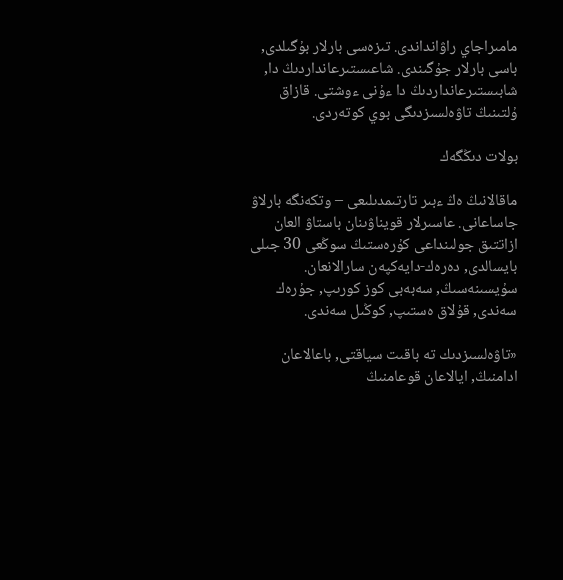مامىراجاي راۋانداندى. تىزەسى بارلار بۇگىلدى, باسى بارلار جۇگىندى. شاعىستىرعانداردىڭ دا, شابىستىرعانداردىڭ دا ءۇنى ءوشتى. قازاق ۇلتىنىڭ تاۋەلسىزدىگى بوي كوتەردى.

بولات دىڭگەك

ماقالانىڭ ەڭ ءبىر تارتىمدىلىعى – وتكەنگە بارلاۋ جاساعانى. عاسىرلار قويناۋىنان باستاۋ العان ازاتتىق جولىنداعى كۇرەستىڭ سوڭعى 30 جىلى بايسالدى, دەرەك-دايەكپەن سارالانعان. سۇيسىنەسىڭ, سەبەبى كوز كورىپ, جۇرەك سەندى, قۇلاق ەستىپ, كوڭىل سەندى.

«تاۋەلسىزدىك تە باقىت سياقتى, باعالاعان ادامنىڭ, ايالاعان قوعامنىڭ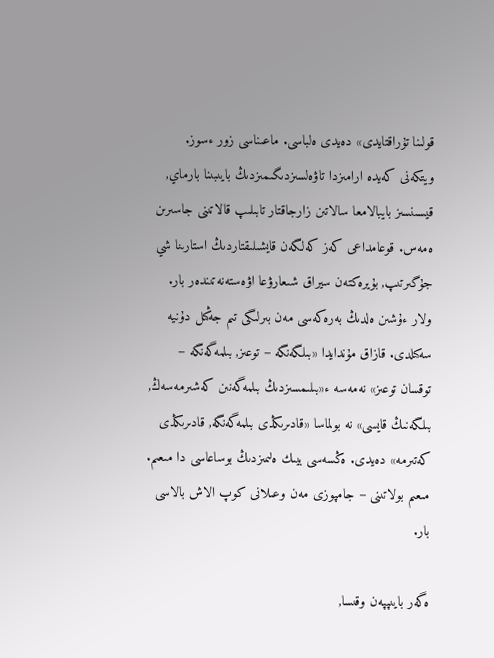قولىنا تۇراقتايدى» دەيدى ەلباسى. ماعىناسى زور ءسوز. ويتكەنى كەيدە ارامىزدا تاۋەلسىزدىگىمىزدىڭ بايىبىنا بارماي, قيسىنسىز بايبالامعا سالاتىن زارجاقتار تابىلىپ قالاتىنى جاسىرىن ەمەس. قوعامداعى كەز كەلگەن قايشىلىقتاردىڭ استارىنا شي جۇگىرتىپ, بۇيرەكتەن سيراق شىعارۋعا اۋەستەنەتىندەر بار. ولار ءۇشىن ەلدىڭ بەرەكەسى مەن بىرلىگى تىم جەڭىل دۇنيە سەكىلدى. قازاق مۇندايدا «بىلگەنگە – توعىز, بىلمەگەنگە – توقسان توعىز» نەمەسە ء«بىلىمسىزدىڭ بىلمەگەنىن كەشىرمەسەڭ, بىلگەنىڭ قايسى» نە بولماسا «قادىرىڭدى بىلمەگەنگە, قادىرىڭدى كەتىرمە» دەيدى. ەڭسەسى بيىك ەلىمىزدىڭ بوساعاسى دا مىعىم. مىعىم بولاتىنى – جامپوزى مەن وعىلانى كوپ الاش بالاسى بار.

ەگەر بايىپپەن وقىسا,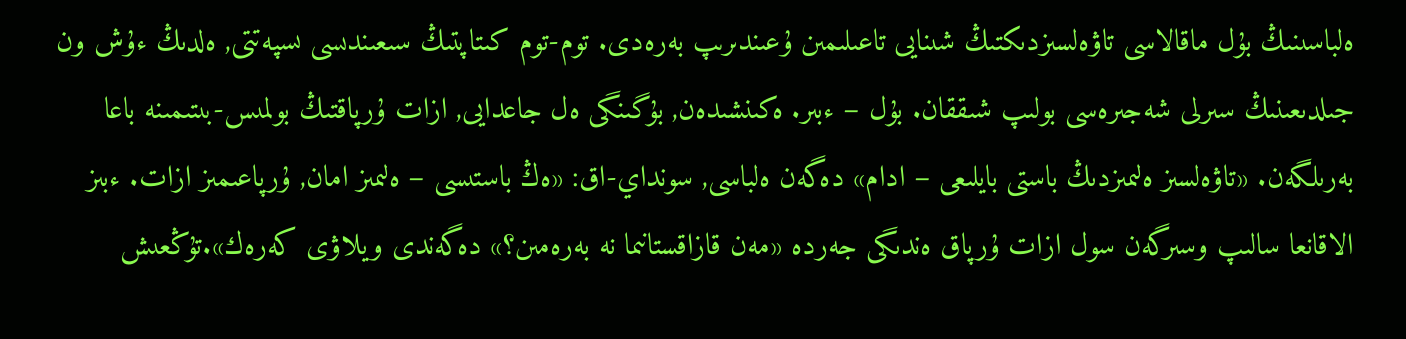ەلباسىنىڭ بۇل ماقالاسى تاۋەلسىزدىكتىڭ شىنايى تاعىلىمىن ۇعىندىرىپ بەرەدى. توم-توم كىتاپتىڭ سىعىندىسى ىسپەتتى, ەلدىڭ ءۇش ون جىلدىعىنىڭ سىرلى شەجىرەسى بولىپ شىققان. بۇل – ءبىر. ەكىنشىدەن, بۇگىنگى ەل جاعدايى, ازات ۇرپاقتىڭ بولمىس-بىتىمىنە باعا بەرىلگەن. «تاۋەلسىز ەلىمىزدىڭ باستى بايلىعى – ادام» دەگەن ەلباسى, سونداي-اق: «ەڭ باستىسى – ەلىمىز امان, ۇرپاعىمىز ازات. ءبىز الاقانعا سالىپ وسىرگەن سول ازات ۇرپاق ەندىگى جەردە «مەن قازاقستانىما نە بەرەمىن؟» دەگەندى ويلاۋى كەرەك».تۇڭعىش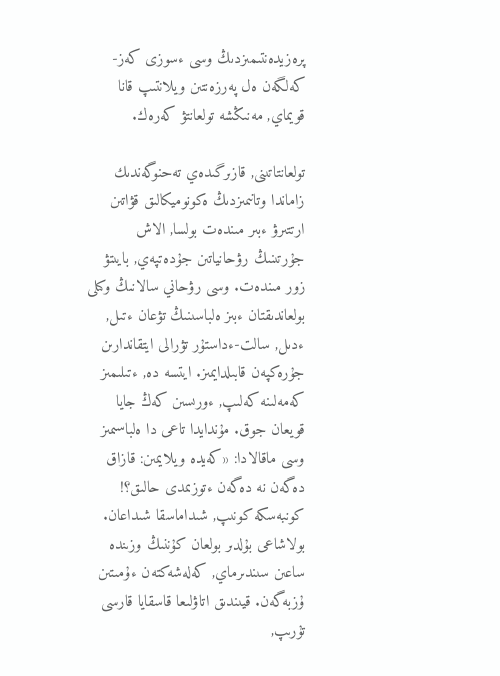پرەزيدەنتىمىزدىڭ وسى ءسوزى كەز-كەلگەن ەل پەرزەنتىن ويلانتىپ قانا قويماي, مەنىڭشە تولعانتۋ كەرەك.

تولعانتاتىنى, قازىرگىدەي تەحنوگەندىك زاماندا وتانىمىزدىڭ ەكونوميكالىق قۋاتىن ارتتىرۋ ءبىر مىندەت بولسا, الاش جۇرتىنىڭ رۋحانياتىن جۇدەتپەي, بايىتۋ زور مىندەت. وسى رۋحاني سالانىڭ وكىلى بولعاندىقتان ءبىز ەلباسىنىڭ تۋعان ءتىل, ءدىل, سالت-ءداستۇر تۋرالى ايتقاندارىن جۇرەكپەن قابىلدايمىز. ايتسە دە, ءتىلىمىز كەمەلىنە كەلىپ, ءورىسىن كەڭ جايا قويعان جوق. مۇندايدا تاعى دا ەلباسىمىز وسى ماقالادا: «كەيدە ويلايمىن: قازاق دەگەن نە دەگەن ءتوزىمدى حالىق؟! كونبەسكە كونىپ, شىداماسقا شىداعان. بولاشاعى بۇلدىر بولعان كۇننىڭ وزىندە ساعىن سىندىرماي, كەلەشەكتەن ءۇمىتىن ۇزبەگەن. قيىندىق اتاۋلىعا قاسقايا قارسى تۇرىپ,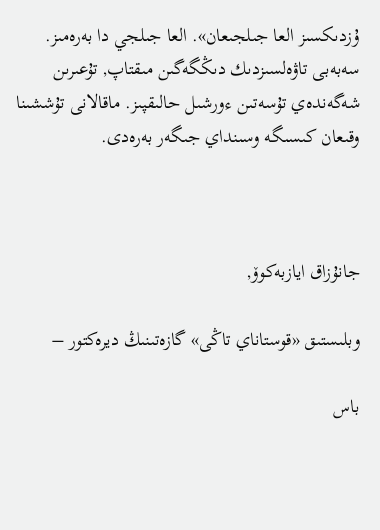ۇزدىكسىز العا جىلجىعان». العا جىلجي دا بەرەمىز. سەبەبى تاۋەلسىزدىك دىڭگەگىن مىقتاپ, تۇعىرىن شەگەندەي تۇسەتىن ءورشىل حالىقپىز. ماقالانى تۇششىنا وقىعان كىسىگە وسىنداي جىگەر بەرەدى.



جانۇزاق ايازبەكوۆ,

وبلىستىق «قوستاناي تاڭى» گازەتىنىڭ ديرەكتور –

باس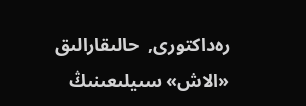رەداكتورى,  حالىقارالىق «الاش» سىيلىعىنىڭ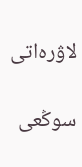لاۋرەاتى

سوڭعى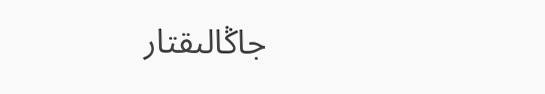جاڭالىقتار